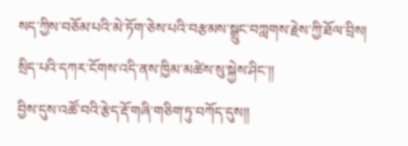སད་ཀྱིས་བཅོམ་པའི་མེ་ཏོག་ཅེས་པའི་བརྩམས་སྒྲུང་བཀླགས་རྗེས་ཀྱི་ཐོལ་བྲིས།
སྲིད་པའི་དཀར་ངོགས་འདི་ནས་ཁྱིམ་མཚེས་སུ་སྐྱེས་ཤིང་།།
བྱིས་དུས་འཚོ་བའི་རྩེད་རྡོ་གཞི་གཅིག་ཏུ་བཀོད་དུས།།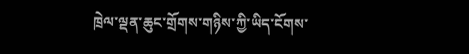ཁྲེལ་ལྡན་ཆུང་གྲོགས་གཉིས་ཀྱི་ཡིད་ངོགས་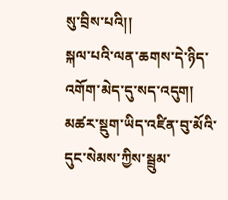སུ་བྲིས་པའི།།
སྐལ་པའི་ལན་ཆགས་དེ་ཉིད་འགོག་མེད་དུ་སད་འདུག།
མཚར་སྡུག་ཡིད་འཛིན་བུ་མོའི་དུང་སེམས་ཀྱིས་སྦྲུམ་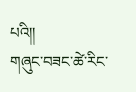པའི།།
གཞུང་བཟང་ཚེ་རིང་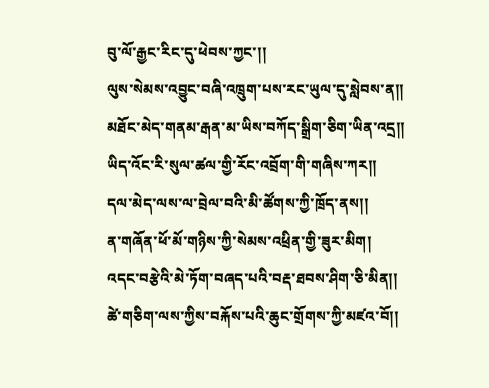བུ་ལོ་རྒྱང་རིང་དུ་ཕེབས་ཀྱང་།།
ལུས་སེམས་འབྱུང་བཞི་འཁྲུག་པས་རང་ཡུལ་དུ་སླེབས་ན།།
མཐོང་མེད་གནམ་རྒན་མ་ཡིས་བཀོད་སྒྲིག་ཅིག་ཡིན་འདྲ།།
ཡིད་འོང་རི་སུལ་ཚལ་གྱི་རོང་འབྲོག་གི་གཞིས་ཀར།།
དལ་མེད་ལས་ལ་བྲེལ་བའི་མི་ཚོགས་ཀྱི་ཁྲོད་ནས།།
ན་གཞོན་ཕོ་མོ་གཉིས་ཀྱི་སེམས་འཕྲིན་གྱི་ཟུར་མིག།
འདང་བརྩེའི་མེ་ཏོག་བཞད་པའི་བརྡ་ཐབས་ཤིག་ཅི་མིན།།
ཚེ་གཅིག་ལས་ཀྱིས་བརྐོས་པའི་ཆུང་གྲོགས་ཀྱི་མཛའ་བོ།།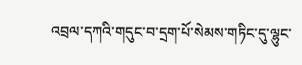འབྲལ་དཀའི་གདུང་བ་དྲག་པོ་སེམས་གཏིང་དུ་ལྷུང་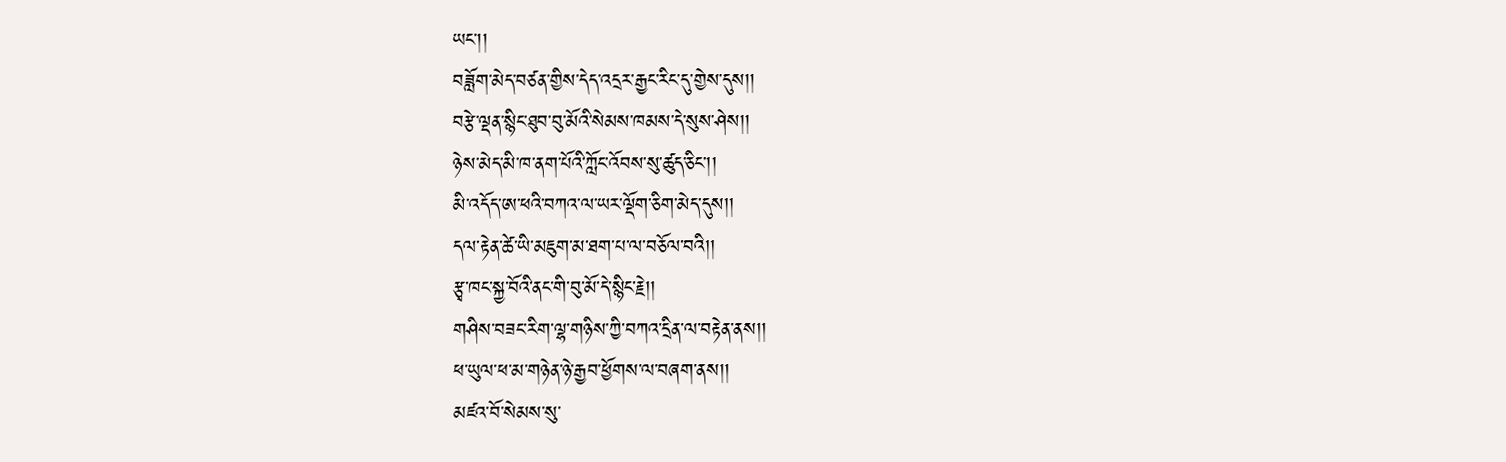ཡང་།།
བཟློག་མེད་བཙན་གྱིས་དེད་འདྲར་རྒྱང་རིང་དུ་གྱེས་དུས།།
བརྩེ་ལྡན་སྙིང་ཐུབ་བུ་མོའི་སེམས་ཁམས་དེ་སུས་ཤེས།།
ཉེས་མེད་མི་ཁ་ནག་པོའི་ཀློང་འོབས་སུ་ཚུད་ཅིང་།།
མི་འདོད་ཨ་ཕའི་བཀའ་ལ་ཡར་ལྡོག་ཅིག་མེད་དུས།།
དལ་རྟེན་ཚེ་ཡི་མཇུག་མ་ཐག་པ་ལ་བཅོལ་བའི།།
རྩྭ་ཁང་སྐྱ་བོའི་ནང་གི་བུ་མོ་དེ་སྙིང་རྗེ།།
གཤིས་བཟང་རིག་ལྷ་གཉིས་ཀྱི་བཀའ་དྲིན་ལ་བརྟེན་ནས།།
ཕ་ཡུལ་ཕ་མ་གཉེན་ཉེ་རྒྱབ་ཕྱོགས་ལ་བཞག་ནས།།
མཛའ་བོ་སེམས་སུ་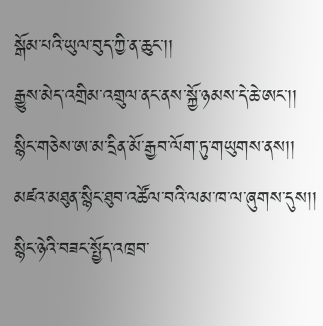སྒོམ་པའི་ཡུལ་བུད་ཀྱི་ན་ཆུང་།།
རྒྱུས་མེད་འགྲིམ་འགྲུལ་ནང་ནས་སྐྱོ་ཉམས་དེ་ཆེ་ཨང་།།
སྙིང་གཅེས་ཨ་མ་དྲིན་མོ་རྒྱབ་ལོག་ཏུ་གཡུགས་ནས།།
མཛའ་མཐུན་སྙིང་ཐུབ་འཚོལ་བའི་ལམ་ཁ་ལ་ཞུགས་དུས།།
སྙིང་ཉེའི་བཟང་སྤྱོད་འཁྲབ་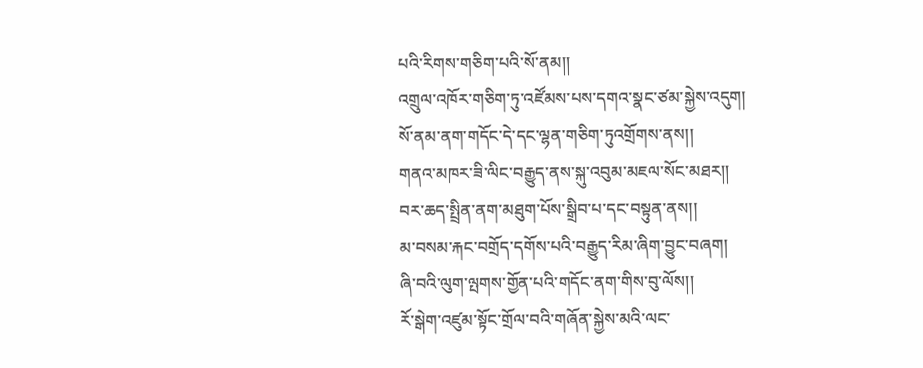པའི་རིགས་གཅིག་པའི་སོ་ནམ།།
འགྲུལ་འཁོར་གཅིག་ཏུ་འཛོམས་པས་དགའ་སྣང་ཙམ་སྐྱེས་འདུག།
སོ་ནམ་ནག་གདོང་དེ་དང་ལྷན་གཅིག་ཏུའགྲོགས་ནས།།
གནའ་མཁར་ཟི་ལིང་བརྒྱུད་ནས་སྐུ་འབུམ་མཇལ་སོང་མཐར།།
བར་ཆད་སྤྲིན་ནག་མཐུག་པོས་སྒྲིབ་པ་དང་བསྟུན་ནས།།
མ་བསམ་རྐང་བགྲོད་དགོས་པའི་བརྒྱུད་རིམ་ཞིག་བྱུང་བཞག།
ཞི་བའི་ལུག་ལྤགས་གྱོན་པའི་གདོང་ནག་གིས་བུ་ལོས།།
རོ་སྒེག་འཛུམ་སྟོང་གྲོལ་བའི་གཞོན་སྐྱེས་མའི་ལང་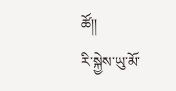ཚོ།།
རི་སྐྱེས་ཡུ་མོ་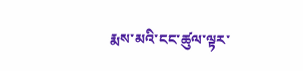རྨས་མའི་ངང་ཚུལ་ལྟར་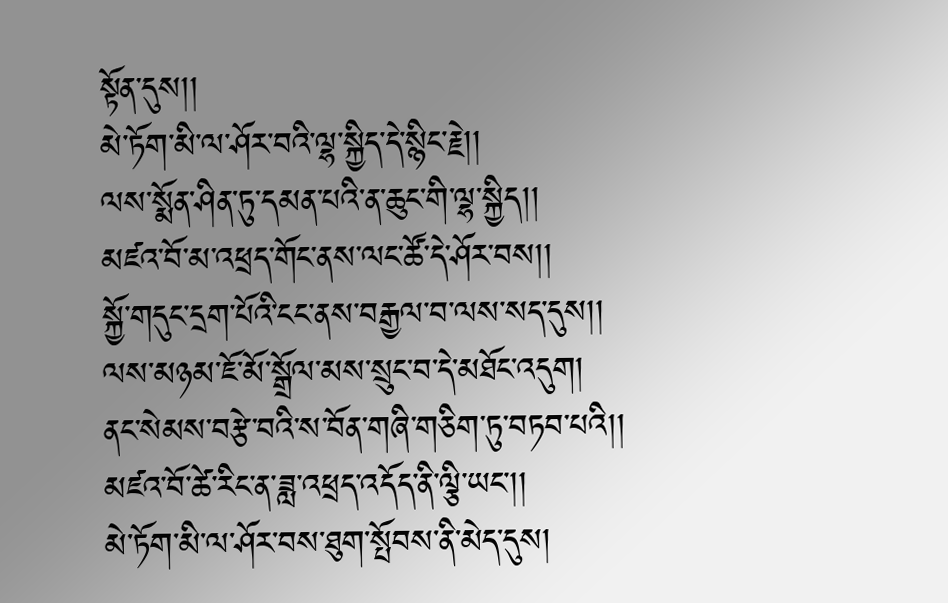སྟོན་དུས།།
མེ་ཏོག་མི་ལ་ཤོར་བའི་ལྷ་སྐྱིད་དེ་སྙིང་རྗེ།།
ལས་སྨོན་ཤིན་ཏུ་དམན་པའི་ན་ཆུང་གི་ལྷ་སྐྱིད།།
མཛའ་བོ་མ་འཕྲད་གོང་ནས་ལང་ཚོ་དེ་ཤོར་བས།།
སྐྱོ་གདུང་དྲག་པོའི་ངང་ནས་བརྒྱལ་བ་ལས་སད་དུས།།
ལས་མཉམ་ཇོ་མོ་སྒྲོལ་མས་སྲུང་བ་དེ་མཐོང་འདུག།
ནང་སེམས་བརྩེ་བའི་ས་བོན་གཞི་གཅིག་ཏུ་བཏབ་པའི།།
མཛའ་བོ་ཚེ་རིང་ན་ཟླ་འཕྲད་འདོད་ནི་ལྕི་ཡང་།།
མེ་ཏོག་མི་ལ་ཤོར་བས་ཐུག་སྤོབས་ནི་མེད་དུས།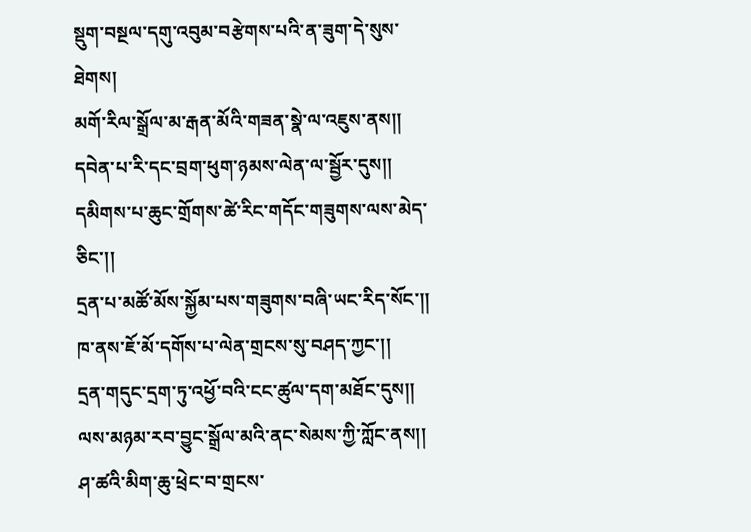སྡུག་བསྔལ་དགུ་འབུམ་བརྩེགས་པའི་ན་ཟུག་དེ་སུས་ཐེགས།
མགོ་རིལ་སྒྲོལ་མ་རྒན་མོའི་གཟན་སྣེ་ལ་འཇུས་ནས།།
དབེན་པ་རི་དང་བྲག་ཕུག་ཉམས་ལེན་ལ་སྦྱོར་དུས།།
དམིགས་པ་ཆུང་གྲོགས་ཚེ་རིང་གདོང་གཟུགས་ལས་མེད་ཅིང་།།
དྲན་པ་མཚོ་མོས་སྐྱོམ་པས་གཟུགས་བཞི་ཡང་རིད་སོང་།།
ཁ་ནས་ཇོ་མོ་དགོས་པ་ལེན་གྲངས་སུ་བཤད་ཀྱང་།།
དྲན་གདུང་དྲག་ཏུ་འཕྱོ་བའི་ངང་ཚུལ་དག་མཐོང་དུས།།
ལས་མཉམ་རབ་བྱུང་སྒྲོལ་མའི་ནང་སེམས་ཀྱི་ཀློང་ནས།།
ཤ་ཚའི་མིག་ཆུ་ཕྲེང་བ་གྲངས་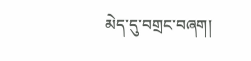མེད་དུ་བགྲང་བཞག།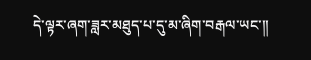དེ་ལྟར་ཞག་ཟླར་མཐུད་པ་དུ་མ་ཞིག་བརྒལ་ཡང་།།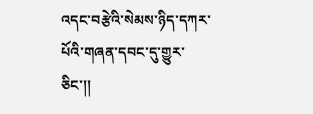འདང་བརྩེའི་སེམས་ཉིད་དཀར་པོའི་གཞན་དབང་དུ་གྱུར་ཅིང་།།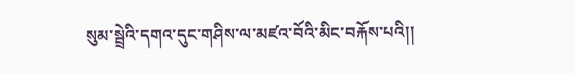སུམ་སྦྲེའི་དགའ་དུང་གཤིས་ལ་མཛའ་བོའི་མིང་བརྐོས་པའི།།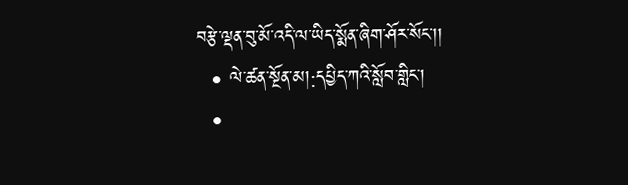བརྩེ་ལྡན་བུ་མོ་འདི་ལ་ཡིད་སྨོན་ཞིག་ཤོར་སོང་།།
  • ལེ་ཚན་སྔོན་མ།:དཔྱིད་ཀའི་སློབ་གླིང་།
  •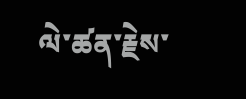ལེ་ཚན་རྗེས་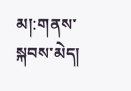མ།:གནས་སྐབས་མེད།